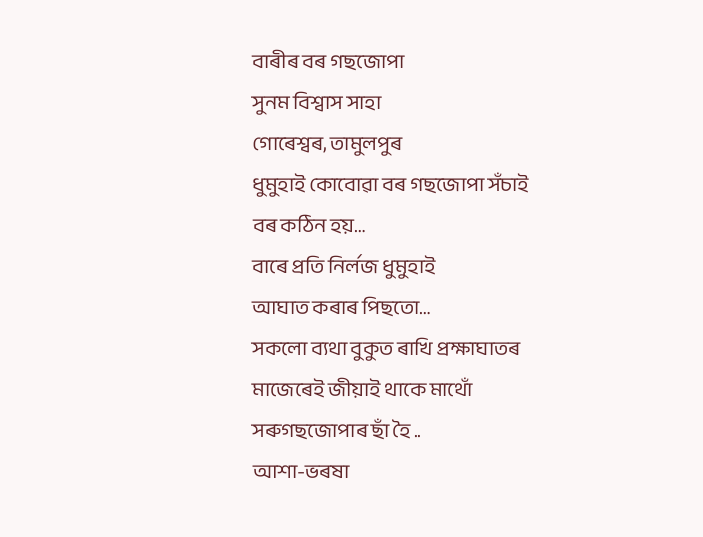বাৰীৰ বৰ গছজোপা
সুনম বিশ্বাস সাহা
গোৰেশ্বৰ, তামুলপুৰ
ধুমুহাই কোবোৱা বৰ গছজোপা সঁচাই
বৰ কঠিন হয়…
বাৰে প্ৰতি নিৰ্লজ ধুমুহাই
আঘাত কৰাৰ পিছতো…
সকলো ব্যথা বুকুত ৰাখি প্ৰক্ষাঘাতৰ
মাজেৰেই জীয়াই থাকে মাথোঁ
সৰুগছজোপাৰ ছাঁ হৈ ..
আশা-ভৰষা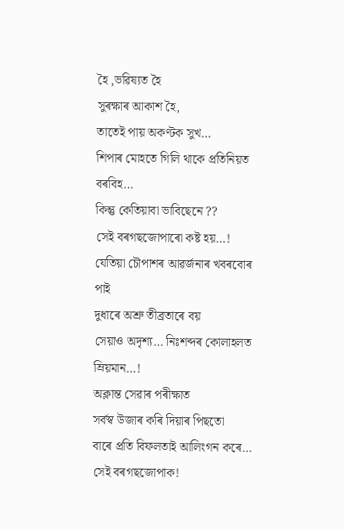হৈ ,ভৱিষ্যত হৈ
সুৰক্ষাৰ আকাশ হৈ,
তাতেই পায় অকণ্টক সুখ…
শিপাৰ মোহতে গিলি থাকে প্ৰতিনিয়ত বৰবিহ…
কিন্তু কেতিয়াবা ভাবিছেনে ??
সেই বৰগছজোপাৰো কষ্ট হয়…!
যেতিয়া চৌপাশৰ আৱৰ্জনাৰ খবৰবোৰ পাই
দুধাৰে অশ্ৰু তীব্ৰতাৰে বয়
সেয়াও অদৃশ্য… নিঃশব্দৰ কোলাহলত ম্ৰিয়মান…!
অক্লান্ত সেৱাৰ পৰীক্ষাত
সৰ্বস্ব উজাৰ কৰি দিয়াৰ পিছতো
বাৰে প্ৰতি বিফলতাই আলিংগন কৰে…
সেই বৰগছজোপাক!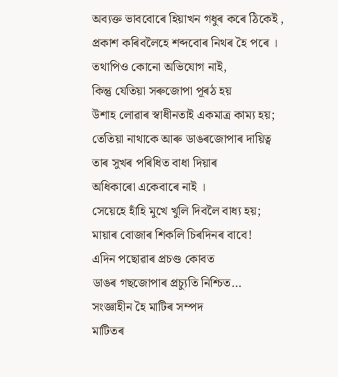অব্যক্ত ভাববোৰে হিয়াখন গধুৰ কৰে ঠিকেই ,
প্ৰকাশ কৰিবলৈহে শব্দবোৰ নিথৰ হৈ পৰে ।
তথাপিও কোনো অভিযোগ নাই,
কিন্তু যেতিয়া সৰুজোপা পূৰঠ হয়
উশাহ লোৱাৰ স্বাধীনতাই একমাত্ৰ কাম্য হয়;
তেতিয়া নাথাকে আৰু ডাঙৰজোপাৰ দায়িত্ব
তাৰ সুখৰ পৰিধিত বাধা দিয়াৰ
অধিকাৰো একেবাৰে নাই ।
সেয়েহে হাঁহি মুখে খুলি দিবলৈ বাধ্য হয়;
মায়াৰ বোজাৰ শিকলি চিৰদিনৰ বাবে!
এদিন পছোৱাৰ প্ৰচণ্ড কোবত
ডাঙৰ গছজোপাৰ প্ৰচ্যুতি নিশ্চিত…
সংজ্ঞাহীন হৈ মাটিৰ সম্পদ
মাটিতৰ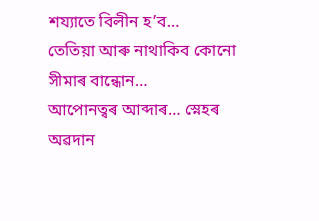শয্যাতে বিলীন হ’ব…
তেতিয়া আৰু নাথাকিব কোনো সীমাৰ বান্ধোন…
আপোনত্বৰ আব্দাৰ… স্নেহৰ অৱদান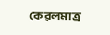কেৱলমাত্ৰ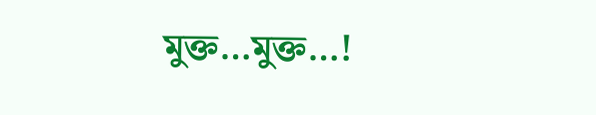মুক্ত…মুক্ত…!